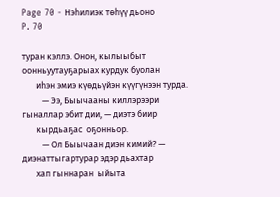Page 70 - Нэһилиэк төһүү дьоно
P. 70

туран кэллэ. Онон, кылыыбыт оонньуутауҕарыах курдук буолан
       иһэн эмиэ күөдьүйэн күүгүнээн турда.
          — Ээ, Быычааны киллэрээри гыналлар эбит дии, — диэтэ биир
       кырдьаҕас  оҕонньор.
          — Ол Быычаан диэн кимий? — диэнаттыгартурар эдэр дьахтар
       хап гыннаран  ыйыта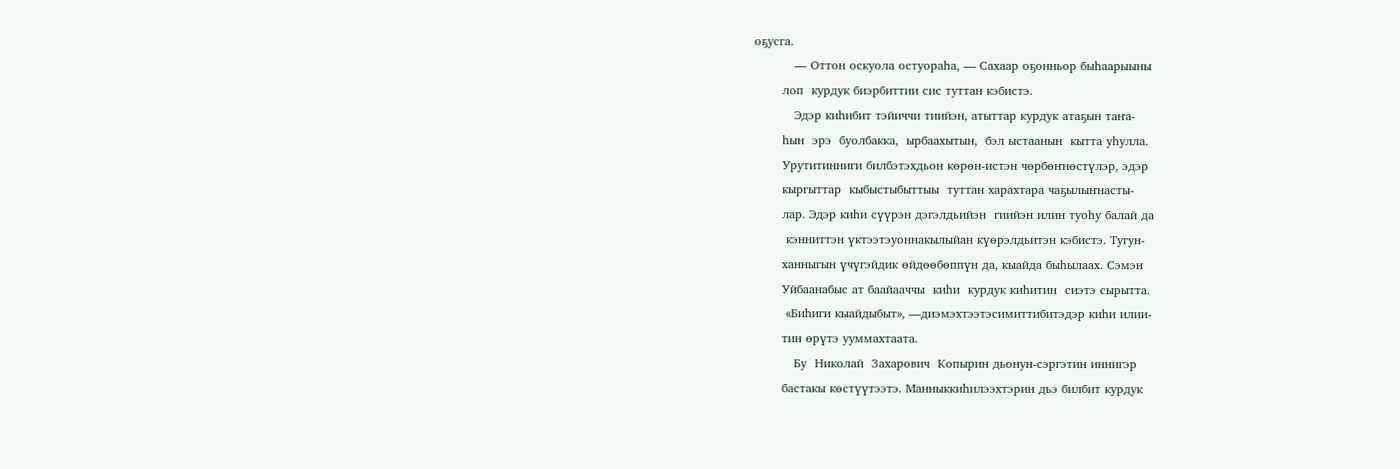оҕусга.
          — Оттон оскуола остуораһа, — Сахаар оҕонньор быһаарыыны
       лоп  курдук биэрбиттии сис туттан кэбистэ.
          Эдэр киһибит тэйиччи тиийэн, атыттар курдук атаҕын таҥа-
       һын  эрэ  буолбакка,  ырбаахытын,  бэл ыстаанын  кытта уһулла.
       Урутитинниги билбэтэхдьон көрөн-истэн чөрбөҥнөстүлэр, эдэр
       кыргыттар  кыбыстыбыттыы  туттан харахтара чаҕылыҥнасты-
       лар. Эдэр киһи сүүрэн дэгэлдьийэн  гиийэн илин туоһу балай да
        кэнниттэн үктээтэуоннакылыйан күөрэлдьитэн кэбистэ. Тугун-
       ханныгын үчүгэйдик өйдөөбөппүн да, кыайда быһылаах. Сэмэн
       Уйбаанабыс ат баайааччы  киһи  курдук киһитин  сиэтэ сырытта.
        «Биһиги кыайдыбыт», —диэмэхтээтэсимиттибитэдэр киһи илии-
       тин өрүтэ ууммахтаата.
          Бу  Николай  Захарович  Копырин дьонун-сэргэтин иннигэр
       бастакы көстүүтээтэ. Манныккиһилээхтэрин дьэ билбит курдук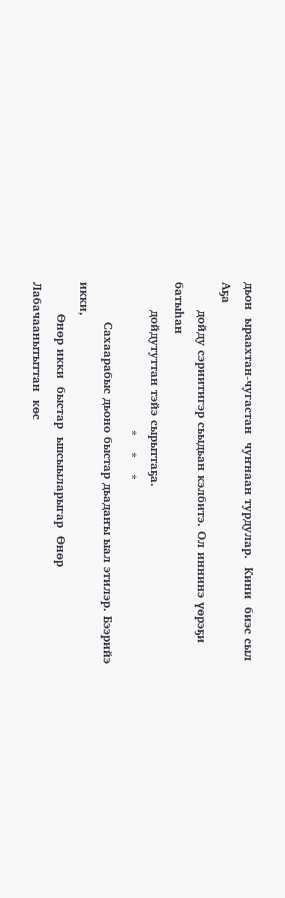дьон  ыраахтан-чугастан  чуҥнаан турдулар.  Кини  биэс сыл Аҕа
       дойду сэриитигэр сьыдьан кэлбитэ. Ол иннинэ үөрэҕи батыһан
       дойдутуттан тэйэ сырыттаҕа.
                                     *    *    *
          Сахаарабыс дьоно быстар дьадаҥы ыал этилэр. Бээрийэ икки,
        Өнөр икки  быстар  ыпсыыларыгар  Өнөр Лабачаанытыттан  көс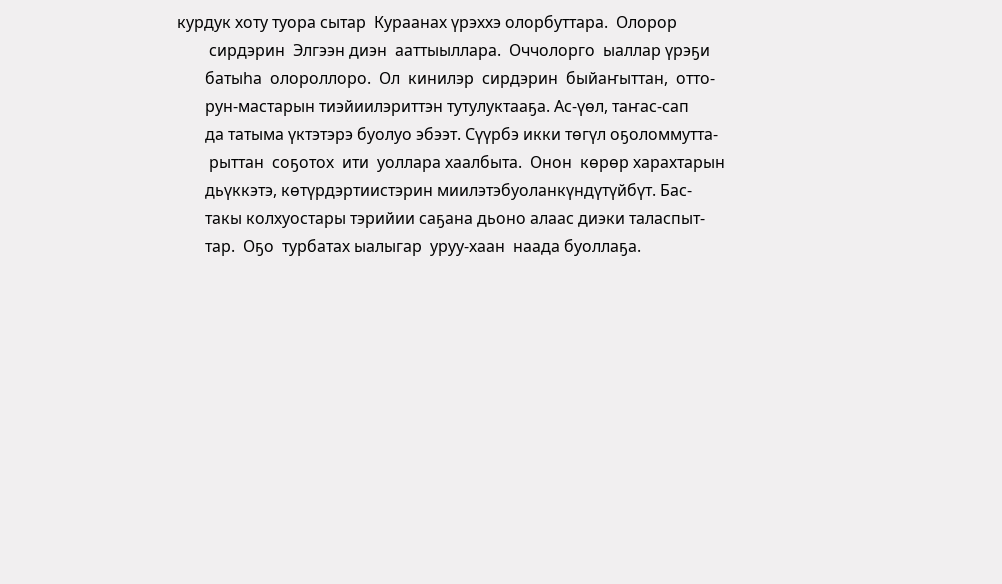курдук хоту туора сытар  Кураанах үрэххэ олорбуттара.  Олорор
        сирдэрин  Элгээн диэн  ааттыыллара.  Оччолорго  ыаллар үрэҕи
       батыһа  олороллоро.  Ол  кинилэр  сирдэрин  быйаҥыттан,  отто-
       рун-мастарын тиэйиилэриттэн тутулуктааҕа. Ас-үөл, таҥас-сап
       да татыма үктэтэрэ буолуо эбээт. Сүүрбэ икки төгүл оҕоломмутта-
        рыттан  соҕотох  ити  уоллара хаалбыта.  Онон  көрөр харахтарын
       дьүккэтэ, көтүрдэртиистэрин миилэтэбуоланкүндүтүйбүт. Бас-
       такы колхуостары тэрийии саҕана дьоно алаас диэки таласпыт-
       тар.  Оҕо  турбатах ыалыгар  уруу-хаан  наада буоллаҕа.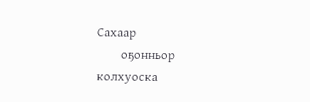Сахаар
        оҕонньор колхуоска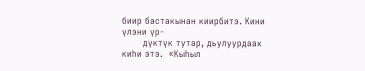биир бастакынан киирбитэ. Кини үлэни үр-
       дүктүк тутар, дьулуурдаах киһи этэ.  «Кыһыл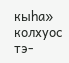кыһа»  колхуос тэ-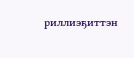риллиэҕиттэн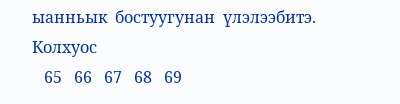ыанньык  бостуугунан  үлэлээбитэ.  Колхуос
   65   66   67   68   69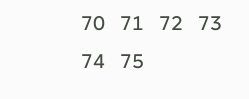70   71   72   73   74   75